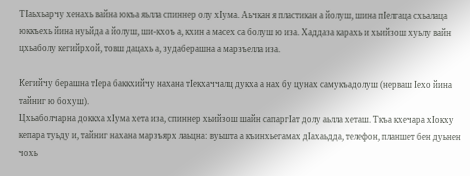ТIаьхьарчу хенахь вайна юкъа яьлла спиннер олу хIума. Аьчкан я пластикан а йолуш, шина пIелгаца схьалаца юккъехь йина нуьйда а йолуш, ши-кхоъ а, кхин а масех са болуш ю иза. Хаддаза карахь и хьийзош хуьлу вайн цхьаболу кегийрхой, товш дацахь а, зудаберашна а марзъелла иза.

Кегийчу берашна тIера баккхийчу нахана тIекхаччалц дукха а нах бу цунах самукъадолуш (нерваш Iехо йина тайниг ю бохуш).
Цхьаболчарна доккха хIума хета иза, спиннер хьийзош шайн сапаргIат долу аьлла хеташ. Ткъа кхечара хIокху кепара туьду и, тайниг нахана марзъярх лаьцна: вуьшта а къинхьегамах дIахаьдда, телефон, планшет бен дуьнен чохь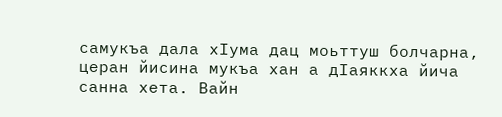самукъа дала хIума дац моьттуш болчарна, церан йисина мукъа хан а дIаяккха йича санна хета. Вайн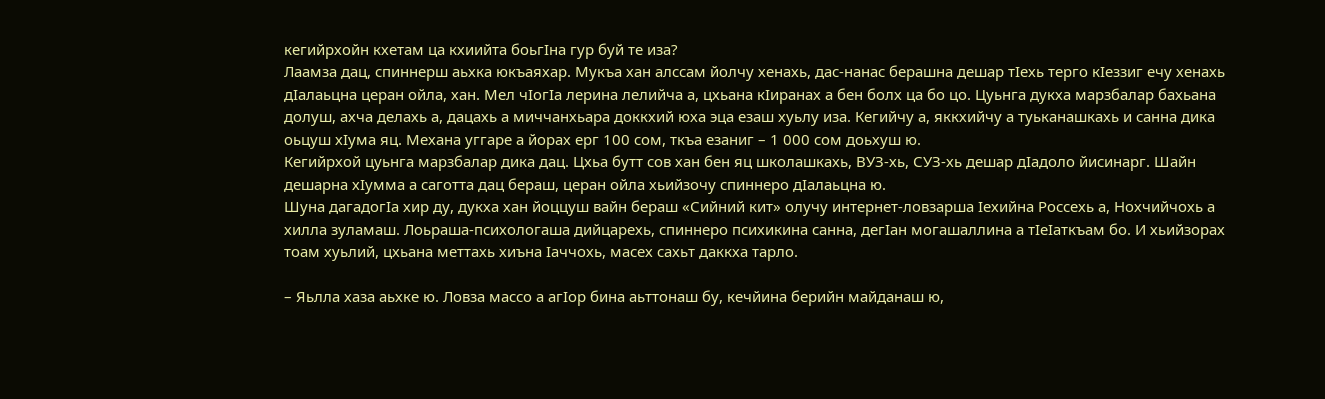кегийрхойн кхетам ца кхиийта боьгIна гур буй те иза?
Лаамза дац, спиннерш аьхка юкъаяхар. Мукъа хан алссам йолчу хенахь, дас-нанас берашна дешар тIехь терго кIеззиг ечу хенахь дIалаьцна церан ойла, хан. Мел чIогIа лерина лелийча а, цхьана кIиранах а бен болх ца бо цо. Цуьнга дукха марзбалар бахьана долуш, ахча делахь а, дацахь а миччанхьара доккхий юха эца езаш хуьлу иза. Кегийчу а, яккхийчу а туьканашкахь и санна дика оьцуш хIума яц. Механа уггаре а йорах ерг 100 сом, ткъа езаниг – 1 000 сом доьхуш ю.
Кегийрхой цуьнга марзбалар дика дац. Цхьа бутт сов хан бен яц школашкахь, ВУЗ-хь, СУЗ-хь дешар дIадоло йисинарг. Шайн дешарна хIумма а саготта дац бераш, церан ойла хьийзочу спиннеро дIалаьцна ю.
Шуна дагадогIа хир ду, дукха хан йоццуш вайн бераш «Сийний кит» олучу интернет-ловзарша Iехийна Россехь а, Нохчийчохь а хилла зуламаш. Лоьраша-психологаша дийцарехь, спиннеро психикина санна, дегIан могашаллина а тIеIаткъам бо. И хьийзорах тоам хуьлий, цхьана меттахь хиъна Iаччохь, масех сахьт даккха тарло.

– Яьлла хаза аьхке ю. Ловза массо а агIор бина аьттонаш бу, кечйина берийн майданаш ю,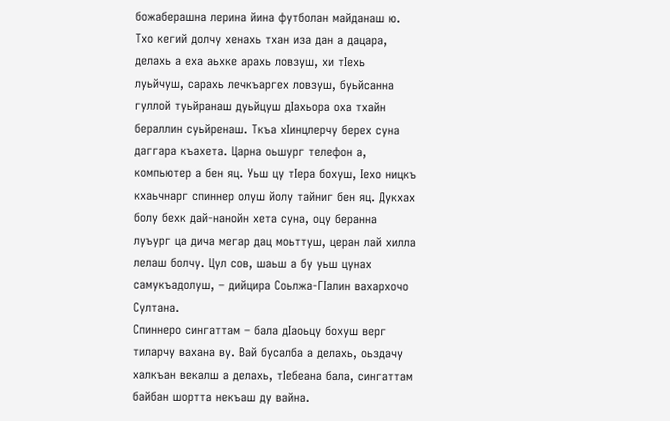божаберашна лерина йина футболан майданаш ю. Тхо кегий долчу хенахь тхан иза дан а дацара, делахь а еха аьхке арахь ловзуш, хи тIехь луьйчуш, сарахь лечкъаргех ловзуш, буьйсанна гуллой туьйранаш дуьйцуш дIахьора оха тхайн бераллин суьйренаш. Ткъа хIинцлерчу берех суна даггара къахета. Царна оьшург телефон а, компьютер а бен яц. Уьш цу тIера бохуш, Iехо ницкъ кхаьчнарг спиннер олуш йолу тайниг бен яц. Дукхах болу бехк дай-нанойн хета суна, оцу беранна луъург ца дича мегар дац моьттуш, церан лай хилла лелаш болчу. Цул сов, шаьш а бу уьш цунах самукъадолуш, – дийцира Соьлжа-ГIалин вахархочо Султана.
Спиннеро сингаттам – бала дIаоьцу бохуш верг тиларчу вахана ву. Вай бусалба а делахь, оьздачу халкъан векалш а делахь, тIебеана бала, сингаттам байбан шортта некъаш ду вайна.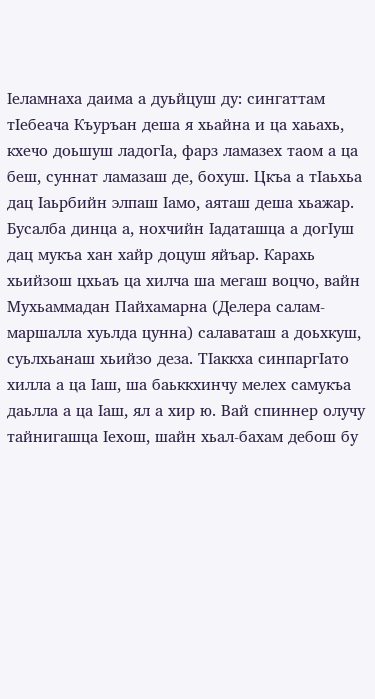Iеламнаха даима а дуьйцуш ду: сингаттам тIебеача Къуръан деша я хьайна и ца хаьахь, кхечо доьшуш ладогIа, фарз ламазех таом а ца беш, суннат ламазаш де, бохуш. Цкъа а тIаьхьа дац Iаьрбийн элпаш Iамо, аяташ деша хьажар. Бусалба динца а, нохчийн Iадаташца а догIуш дац мукъа хан хайр доцуш яйъар. Карахь хьийзош цхьаъ ца хилча ша мегаш воцчо, вайн Мухьаммадан Пайхамарна (Делера салам-маршалла хуьлда цунна) салаваташ а доьхкуш, суьлхьанаш хьийзо деза. ТIаккха синпаргIато хилла а ца Iаш, ша баьккхинчу мелех самукъа даьлла а ца Iаш, ял а хир ю. Вай спиннер олучу тайнигашца Iехош, шайн хьал-бахам дебош бу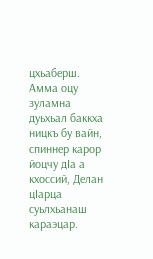цхьаберш. Амма оцу зуламна дуьхьал баккха ницкъ бу вайн, спиннер карор йоцчу дIа а кхоссий, Делан цIарца суьлхьанаш караэцар.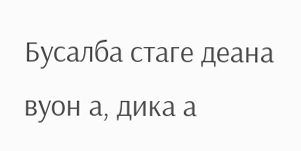Бусалба стаге деана вуон а, дика а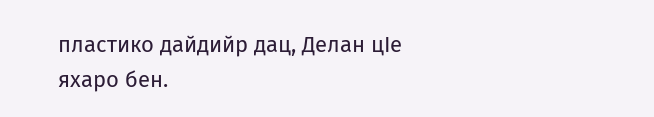пластико дайдийр дац, Делан цIе яхаро бен.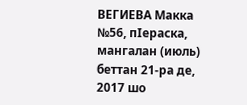ВЕГИЕВА Макка
№56, пIераска, мангалан (июль) беттан 21-ра де, 2017 шо